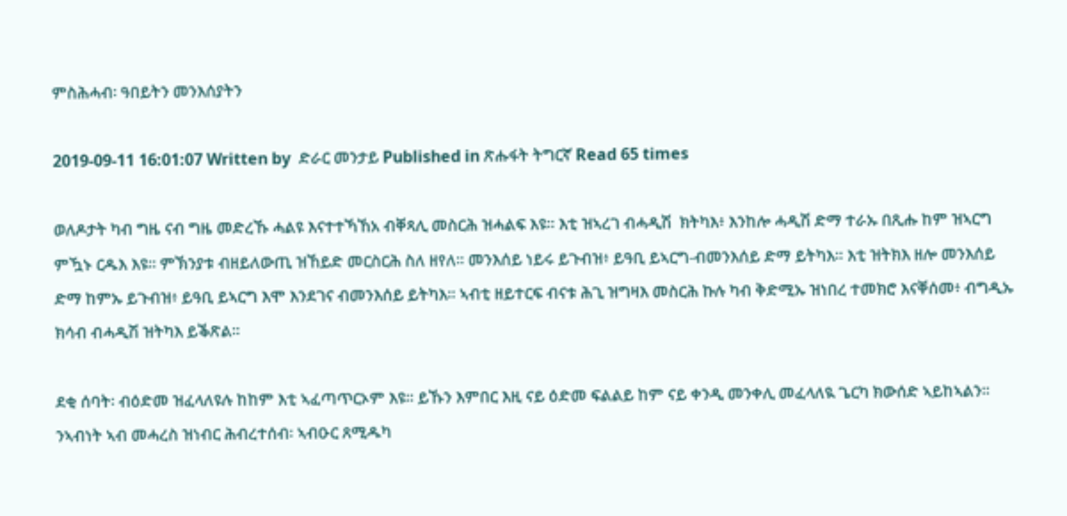ምስሕሓብ፡ ዓበይትን መንእሰያትን

2019-09-11 16:01:07 Written by  ድራር መንታይ Published in ጽሑፋት ትግርኛ Read 65 times

ወለዶታት ካብ ግዜ ናብ ግዜ መድረኹ ሓልዩ እናተተኻኸአ ብቐጻሊ መስርሕ ዝሓልፍ እዩ። እቲ ዝኣረገ ብሓዲሽ  ክትካእ፥ እንከሎ ሓዲሽ ድማ ተራኡ በጺሑ ከም ዝኣርግ ምዃኑ ርዱእ እዩ። ምኽንያቱ ብዘይለውጢ ዝኸይድ መርስርሕ ስለ ዘየለ። መንእሰይ ነይሩ ይጉብዝ፥ ይዓቢ ይኣርግ-ብመንእሰይ ድማ ይትካእ። እቲ ዝትክእ ዘሎ መንእሰይ ድማ ከምኡ ይጉብዝ፥ ይዓቢ ይኣርግ እሞ እንደገና ብመንእሰይ ይትካእ። ኣብቲ ዘይተርፍ ብናቱ ሕጊ ዝግዛእ መስርሕ ኩሉ ካብ ቅድሚኡ ዝነበረ ተመክሮ እናቐሰመ፥ ብግዲኡ ክሳብ ብሓዲሽ ዝትካእ ይቕጽል።

ደቂ ሰባት፡ ብዕድመ ዝፈላለዩሉ ከከም እቲ ኣፈጣጥርኦም እዩ። ይኹን እምበር እዚ ናይ ዕድመ ፍልልይ ከም ናይ ቀንዲ መንቀሊ መፈላለዪ ጌርካ ክውሰድ ኣይከኣልን። ንኣብነት ኣብ መሓረስ ዝነብር ሕብረተሰብ፡ ኣብዑር ጸሚዱካ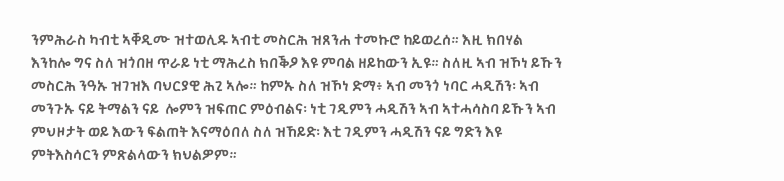ንምሕራስ ካብቲ ኣቐዲሙ ዝተወሊዱ ኣብቲ መስርሕ ዝጸንሐ ተመኩሮ ከይወረሰ። እዚ ክበሃል እንከሎ ግና ስለ ዝጎበዘ ጥራይ ነቲ ማሕረስ ክበቕዖ እዩ ምባል ዘይከውን ኢዩ። ስለዚ ኣብ ዝኾነ ይኹን መስርሕ ንዓኡ ዝገዝእ ባህርያዊ ሕጊ ኣሎ። ከምኡ ስለ ዝኾነ ድማ፥ ኣብ መንጎ ነባር ሓዲሽን፡ ኣብ መንጉኡ ናይ ትማልን ናይ  ሎምን ዝፍጠር ምዕብልና፡ ነቲ ገዲምን ሓዲሽን ኣብ ኣተሓሳስባ ይኹን ኣብ ምህዞታት ወይ እውን ፍልጠት እናማዕበለ ስለ ዝኸይድ፡ እቲ ገዲምን ሓዲሽን ናይ ግድን እዩ ምትእስሳርን ምጽልላውን ክህልዎም።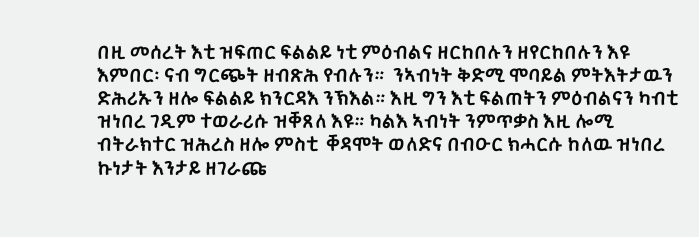በዚ መሰረት እቲ ዝፍጠር ፍልልይ ነቲ ምዕብልና ዘርከበሉን ዘየርከበሉን እዩ እምበር፡ ናብ ግርጭት ዘብጽሕ የብሉን።  ንኣብነት ቅድሚ ሞባይል ምትእትታዉን ድሕሪኡን ዘሎ ፍልልይ ክንርዳእ ንኽእል። እዚ ግን እቲ ፍልጠትን ምዕብልናን ካብቲ ዝነበረ ገዲም ተወራሪሱ ዝቐጸለ እዩ። ካልእ ኣብነት ንምጥቃስ እዚ ሎሚ ብትራክተር ዝሕረስ ዘሎ ምስቲ  ቐዳሞት ወለድና በብዑር ክሓርሱ ከለዉ ዝነበረ ኩነታት እንታይ ዘገራጩ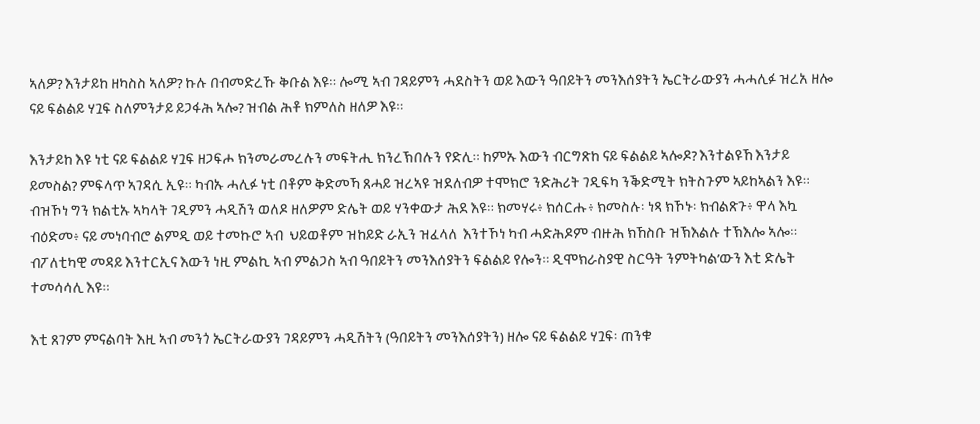ኣለዎ? እንታይከ ዘካስስ ኣለዎ? ኩሉ በብመድረኹ ቅቡል እዩ። ሎሚ ኣብ ገዳይምን ሓደስትን ወይ እውን ዓበይትን መንእሰያትን ኤርትራውያን ሓሓሊፉ ዝረአ ዘሎ ናይ ፍልልይ ሃጓፍ ስለምንታይ ይጋፋሕ ኣሎ? ዝብል ሕቶ ክምለስ ዘለዎ እዩ።

እንታይከ እዩ ነቲ ናይ ፍልልይ ሃጓፍ ዘጋፍሖ ክንመራመረሉን መፍትሒ ክንረኽበሉን የድሊ። ከምኡ እውን ብርግጽከ ናይ ፍልልይ ኣሎዶ? እንተልዩኸ እንታይ ይመስል? ምፍላጥ ኣገዳሲ ኢዩ። ካብኡ ሓሊፉ ነቲ በቶም ቅድመኻ ጸሓይ ዝረኣዩ ዝደለብዎ ተሞክሮ ንድሕሪት ገዲፍካ ንቕድሚት ክትስጉም ኣይከኣልን እዩ። ብዝኾነ ግን ክልቲኡ ኣካላት ገዲምን ሓዲሽን ወለዶ ዘለዎም ድሌት ወይ ሃንቀውታ ሕደ እዩ። ክመሃሩ፥ ክሰርሑ፥ ክመስሉ፡ ነጻ ክኾኑ፡ ክብልጽጉ፥ ዋላ እኳ ብዕድመ፥ ናይ መነባብሮ ልምዲ ወይ ተመኩሮ ኣብ  ህይወቶም ዝከይድ ራኢን ዝፈላለ  እንተኾነ ካብ ሓድሕዶም ብዙሕ ክኸስቡ ዝኽእልሉ ተኽእሎ ኣሎ። ብፖለቲካዊ መዳይ እንተርኢና እውን ነዚ ምልኪ ኣብ ምልጋስ ኣብ ዓበይትን መንእሰያትን ፍልልይ የሎን። ዲሞክራስያዊ ስርዓት ንምትካል’ውን እቲ ድሌት ተመሳሳሊ እዩ።

እቲ ጸገም ምናልባት እዚ ኣብ መንጎ ኤርትራውያን ገዳይምን ሓዲሽትን (ዓበይትን መንእሰያትን) ዘሎ ናይ ፍልልይ ሃጓፍ፡ ጠንቁ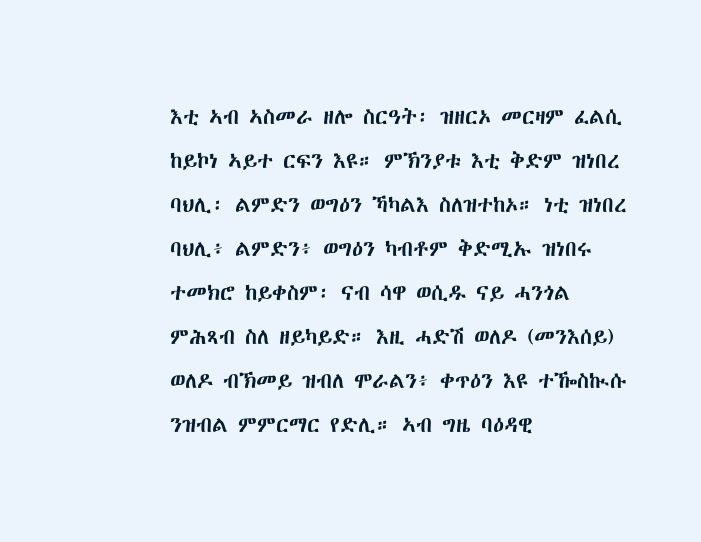እቲ ኣብ ኣስመራ ዘሎ ስርዓት፡ ዝዘርኦ መርዛም ፈልሲ ከይኮነ ኣይተ ርፍን እዩ። ምኽንያቱ እቲ ቅድም ዝነበረ ባህሊ፡ ልምድን ወግዕን ኻካልእ ስለዝተከኦ። ነቲ ዝነበረ ባህሊ፥ ልምድን፥ ወግዕን ካብቶም ቅድሚኡ ዝነበሩ ተመክሮ ከይቀስም፡ ናብ ሳዋ ወሲዱ ናይ ሓንጎል ምሕጻብ ስለ ዘይካይድ። እዚ ሓድሽ ወለዶ (መንእሰይ) ወለዶ ብኽመይ ዝብለ ሞራልን፥ ቀጥዕን እዩ ተዀስኲሱ ንዝብል ምምርማር የድሊ። ኣብ ግዜ ባዕዳዊ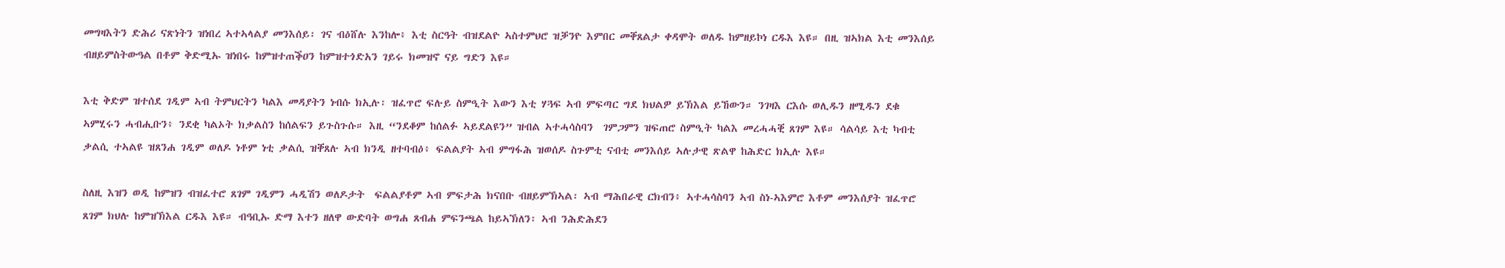መግዛእትን ድሕሪ ናጽነትን ዝነበረ ኣተኣላልያ መንእሰይ፡ ገና ብዕሸሉ እንከሎ፥ እቲ ስርዓት ብዝደልዮ ኣስተምህሮ ዝቓንዮ እምበር መቐጸልታ ቀዳሞት ወለዱ ከምዘይኮነ ርዱእ እዩ። በዚ ዝኣክል እቲ መንእሰይ ብዘይምስትውዓል በቶም ቅድሚኡ ዝነበሩ ከምዝተጠቕዐን ከምዝተጎድአን ገይሩ ክመዝኖ ናይ ግድን እዩ።

እቲ ቅድም ዝተሰደ ገዲም ኣብ ትምህርትን ካልእ መዳያትን ነብሱ ክኢሉ፡ ዝፈጥሮ ፍሉይ ስምዒት እውን እቲ ሃጓፍ ኣብ ምፍጣር ግደ ክህልዎ ይኽእል ይኸውን። ንገዛእ ርእሱ ወሊዱን ዘሚዱን ደቁ ኣምሂሩን ሓብሒቡን፥ ንደቂ ካልኦት ክቃልስን ከሰልፍን ይጉስጉሱ። እዚ “ንደቆም ከሰልፉ ኣይደልዩን” ዝብል ኣተሓሳስባን  ገምጋምን ዝፍጠሮ ስምዒት ካልእ መረሓሓቒ ጸገም እዩ። ሳልሳይ እቲ ካብቲ ቃልሲ ተኣልዩ ዝጸንሐ ገዲም ወለዶ ነቶም ነቲ ቃልሲ ዝቐጸሉ ኣብ ክንዲ ዘተባብዕ፥ ፍልልያት ኣብ ምግፋሕ ዝወሰዶ ስጉምቲ ናብቲ መንእሰይ ኣሉታዊ ጽልዋ ከሕድር ክኢሉ እዩ።

ስለዚ እዝን ወዲ ከምዝን ብዝፈተሮ ጸገም ገዲምን ሓዲሽን ወለዶታት  ፍልልያቶም ኣብ ምፍታሕ ክናበቡ ብዘይምኽኣል፡ ኣብ ማሕበራዊ ርክብን፥ ኣተሓሳስባን ኣብ ስነ-ኣእምሮ እቶም መንእሰያት ዝፈጥሮ ጸገም ክህሉ ከምዝኽእል ርዱእ እዩ። ብዓቢኡ ድማ እተን ዘለዋ ውድባት ወግሐ ጸብሐ ምፍንጫል ከይኣኽለን፡ ኣብ ንሕድሕደን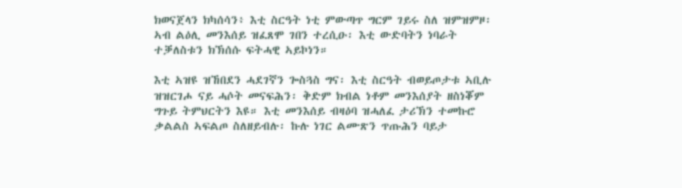ክወናጀላን ክካሰሳን፥ እቲ ስርዓት ነቲ ምውጣጥ ግርም ገይሩ ስለ ዝምዝምዞ፡ ኣብ ልዕሊ መንእሰይ ዝፈጸሞ ገበን ተረሲዑ፡ እቲ ውድባትን ነባራት ተቓለስቱን ክኽሰሱ ፍትሓዊ ኣይኮነን።

እቲ ኣዝዩ ዝኸበደን ሓደገኛን ጐስጓስ ግና፡ እቲ ስርዓት ብወይጦታቱ ኣቢሉ ዝዝርገሖ ናይ ሓሶት መናፍሕን፡ ቅድም ክብል ነቶም መንእሰያት ዘስነቖም ግጉይ ትምህርትን እዩ። እቲ መንእሰይ ብዛዕባ ዝሓለፈ ታሪኽን ተመኩሮ ቃልልስ ኣፍልጦ ስለዘይብሉ፡ ኩሉ ነገር ልሙጽን ጥጡሕን ባይታ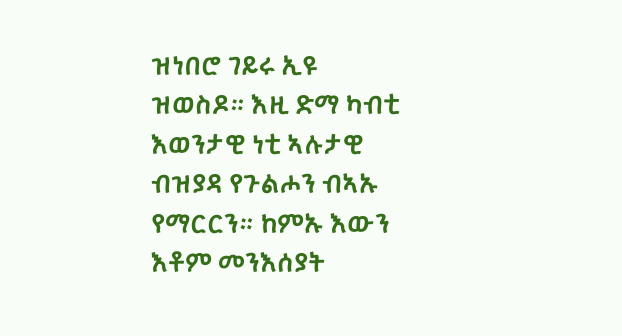ዝነበሮ ገይሩ ኢዩ ዝወስዶ። እዚ ድማ ካብቲ እወንታዊ ነቲ ኣሉታዊ ብዝያዳ የጉልሖን ብኣኡ የማርርን። ከምኡ እውን እቶም መንእሰያት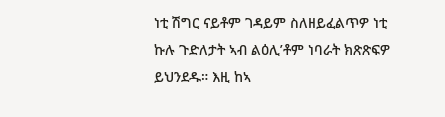ነቲ ሽግር ናይቶም ገዳይም ስለዘይፈልጥዎ ነቲ ኩሉ ጉድለታት ኣብ ልዕሊ’ቶም ነባራት ክጽጽፍዎ ይህንደዱ። እዚ ከኣ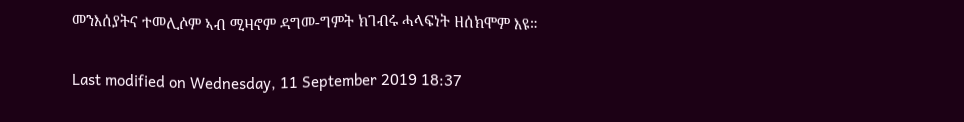መንእሰያትና ተመሊሶም ኣብ ሚዛኖም ዳግመ-ግምት ክገብሩ ሓላፍነት ዘሰክሞም እዩ።

Last modified on Wednesday, 11 September 2019 18:37